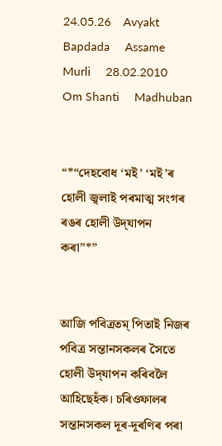24.05.26    Avyakt Bapdada     Assame Murli     28.02.2010     Om Shanti     Madhuban


“*“দেহবোধ ‘মই’ ‘মই’ৰ হোলী জ্বলাই পৰমাত্ম সংগৰ ৰঙৰ হোলী উদ্‌যাপন কৰা”*”


আজি পবিত্ৰতম্‌ পিতাই নিজৰ পবিত্ৰ সন্তানসকলৰ সৈতে হোলী উদ্‌যাপন কৰিবলৈ আহিছেহঁক। চৰিওফালৰ সন্তানসকল দূৰ-দূৰণিৰ পৰা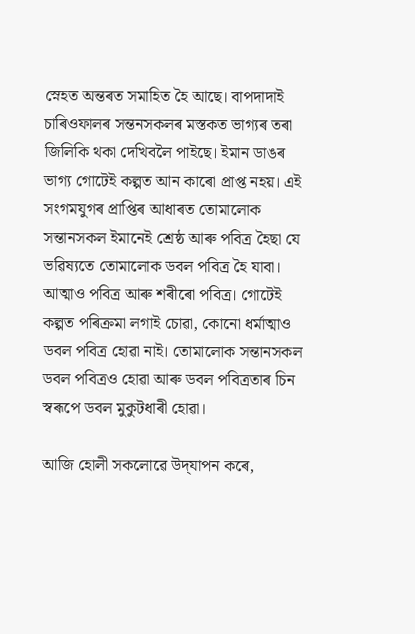স্নেহত অন্তৰত সমাহিত হৈ আছে। বাপদাদাই চাৰিওফালৰ সন্তনসকলৰ মস্তকত ভাগ্যৰ তৰা জিলিকি থকা দেখিবলৈ পাইছে। ইমান ডাঙৰ ভাগ্য গোটেই কল্পত আন কাৰো প্ৰাপ্ত নহয়। এই সংগমযুগৰ প্ৰাপ্তিৰ আধাৰত তোমালোক সন্তানসকল ইমানেই শ্ৰেষ্ঠ আৰু পবিত্ৰ হৈছা যে ভৱিষ্যতে তোমালোক ডবল পবিত্ৰ হৈ যাবা। আত্মাও পবিত্ৰ আৰু শৰীৰো পবিত্ৰ। গোটেই কল্পত পৰিক্ৰমা লগাই চোৱা, কোনো ধৰ্মাত্মাও ডবল পবিত্ৰ হোৱা নাই। তোমালোক সন্তানসকল ডবল পবিত্ৰও হোৱা আৰু ডবল পবিত্ৰতাৰ চিন স্বৰূপে ডবল মুকুটধাৰী হোৱা।

আজি হোলী সকলোৱে উদ্‌যাপন কৰে,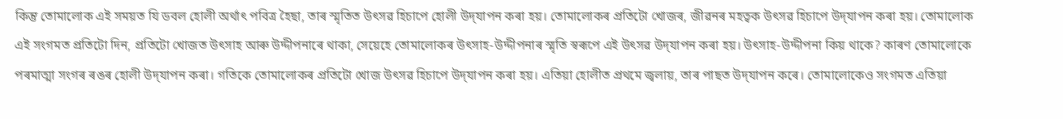কিন্তু তোমালোক এই সময়ত যি ডবল হোলী অৰ্থাৎ পবিত্ৰ হৈছা, তাৰ স্মৃতিত উৎসৱ হিচাপে হোলী উদ্‌যাপন কৰা হয়। তোমালোকৰ প্ৰতিটো খোজৰ, জীৱনৰ মহত্বক উৎসৱ হিচাপে উদ্‌যাপন কৰা হয়। তোমালোক এই সংগমত প্ৰতিটো দিন, প্ৰতিটো খোজত উৎসাহ আৰু উদ্দীপনাৰে থাকা, সেয়েহে তোমালোকৰ উৎসাহ-উদ্দীপনাৰ স্মৃতি স্বৰূপে এই উৎসৱ উদ্‌যাপন কৰা হয়। উৎসাহ-উদ্দীপনা কিয় থাকে? কাৰণ তোমালোকে পৰমাত্মা সংগৰ ৰঙৰ হোলী উদ্‌যাপন কৰা। গতিকে তোমালোকৰ প্ৰতিটো খোজ উৎসৱ হিচাপে উদ্‌যাপন কৰা হয়। এতিয়া হোলীত প্ৰথমে জ্বলায়, তাৰ পাছত উদ্‌যাপন কৰে। তোমালোকেও সংগমত এতিয়া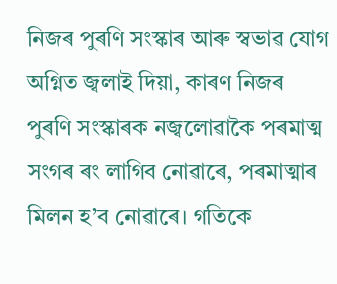নিজৰ পুৰণি সংস্কাৰ আৰু স্বভাৱ যোগ অগ্নিত জ্বলাই দিয়া, কাৰণ নিজৰ পুৰণি সংস্কাৰক নজ্বলোৱাকৈ পৰমাত্ম সংগৰ ৰং লাগিব নোৱাৰে, পৰমাত্মাৰ মিলন হ’ব নোৱাৰে। গতিকে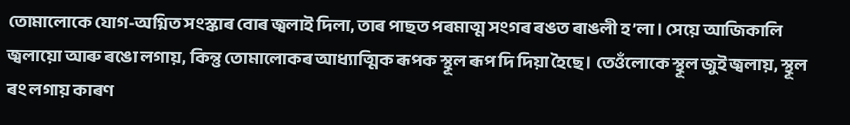তোমালোকে যোগ-অগ্নিত সংস্কাৰ বোৰ জ্বলাই দিলা, তাৰ পাছত পৰমাত্ম সংগৰ ৰঙত ৰাঙলী হ’লা। সেয়ে আজিকালি জ্বলায়ো আৰু ৰঙো লগায়, কিন্তু তোমালোকৰ আধ্যাত্মিক ৰূপক স্থূল ৰূপ দি দিয়া হৈছে। তেওঁলোকে স্থূল জুই জ্বলায়, স্থূল ৰং লগায় কাৰণ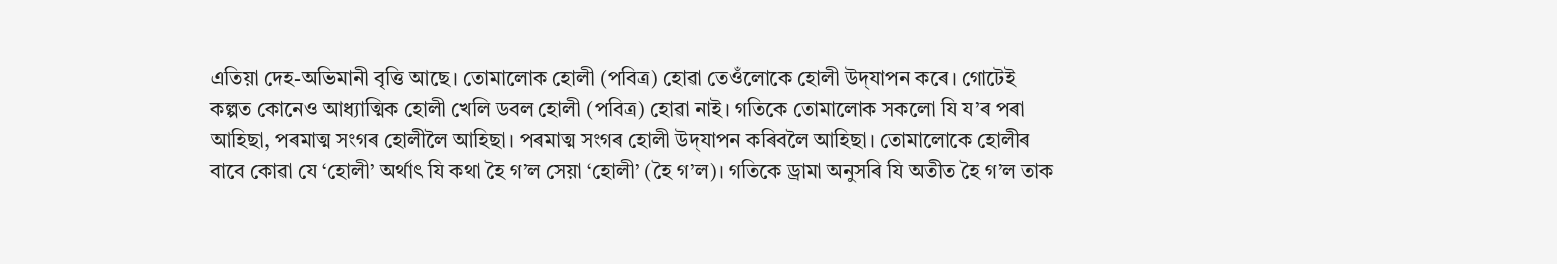এতিয়া দেহ-অভিমানী বৃত্তি আছে। তোমালোক হোলী (পবিত্ৰ) হোৱা তেওঁলোকে হোলী উদ্‌যাপন কৰে। গোটেই কল্পত কোনেও আধ্যাত্মিক হোলী খেলি ডবল হোলী (পবিত্ৰ) হোৱা নাই। গতিকে তোমালোক সকলো যি য’ৰ পৰা আহিছা, পৰমাত্ম সংগৰ হোলীলৈ আহিছা। পৰমাত্ম সংগৰ হোলী উদ্‌যাপন কৰিবলৈ আহিছা। তোমালোকে হোলীৰ বাবে কোৱা যে ‘হোলী’ অৰ্থাৎ যি কথা হৈ গ’ল সেয়া ‘হোলী’ (হৈ গ’ল)। গতিকে ড্ৰামা অনুসৰি যি অতীত হৈ গ’ল তাক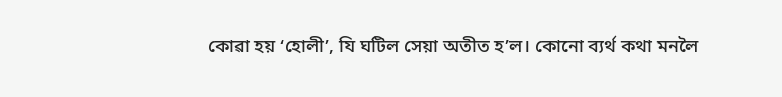কোৱা হয় ‘হোলী’, যি ঘটিল সেয়া অতীত হ’ল। কোনো ব্যৰ্থ কথা মনলৈ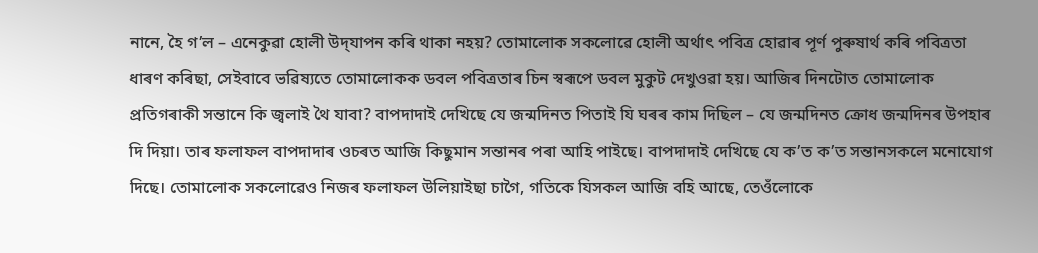নানে, হৈ গ’ল – এনেকুৱা হোলী উদ্‌যাপন কৰি থাকা নহয়? তোমালোক সকলোৱে হোলী অৰ্থাৎ পবিত্ৰ হোৱাৰ পূৰ্ণ পুৰুষাৰ্থ কৰি পবিত্ৰতা ধাৰণ কৰিছা, সেইবাবে ভৱিষ্যতে তোমালোকক ডবল পবিত্ৰতাৰ চিন স্বৰূপে ডবল মুকুট দেখুওৱা হয়। আজিৰ দিনটোত তোমালোক প্ৰতিগৰাকী সন্তানে কি জ্বলাই থৈ যাবা? বাপদাদাই দেখিছে যে জন্মদিনত পিতাই যি ঘৰৰ কাম দিছিল – যে জন্মদিনত ক্ৰোধ জন্মদিনৰ উপহাৰ দি দিয়া। তাৰ ফলাফল বাপদাদাৰ ওচৰত আজি কিছুমান সন্তানৰ পৰা আহি পাইছে। বাপদাদাই দেখিছে যে ক’ত ক’ত সন্তানসকলে মনোযোগ দিছে। তোমালোক সকলোৱেও নিজৰ ফলাফল উলিয়াইছা চাগৈ, গতিকে যিসকল আজি বহি আছে, তেওঁলোকে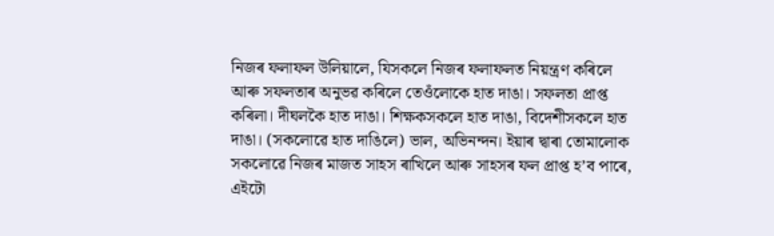নিজৰ ফলাফল উলিয়ালে, যিসকলে নিজৰ ফলাফলত নিয়ন্ত্ৰণ কৰিলে আৰু সফলতাৰ অনুভৱ কৰিলে তেওঁলোকে হাত দাঙা। সফলতা প্ৰাপ্ত কৰিলা। দীঘলকৈ হাত দাঙা। শিক্ষকসকলে হাত দাঙা, বিদেশীসকলে হাত দাঙা। (সকলোৱে হাত দাঙিলে) ভাল, অভিনন্দন। ইয়াৰ দ্বাৰা তোমালোক সকলোৱে নিজৰ মাজত সাহস ৰাখিলে আৰু সাহসৰ ফল প্ৰাপ্ত হ’ব পাৰে, এইটো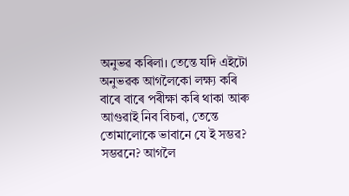অনুভৱ কৰিলা। তেন্তে যদি এইটো অনুভৱক আগলৈকো লক্ষ্য কৰি বাৰে বাৰে পৰীক্ষা কৰি থাকা আৰু আগুৱাই নিব বিচৰা, তেন্তে তোমালোকে ভাবানে যে ই সম্ভৱ? সম্ভৱনে? আগলৈ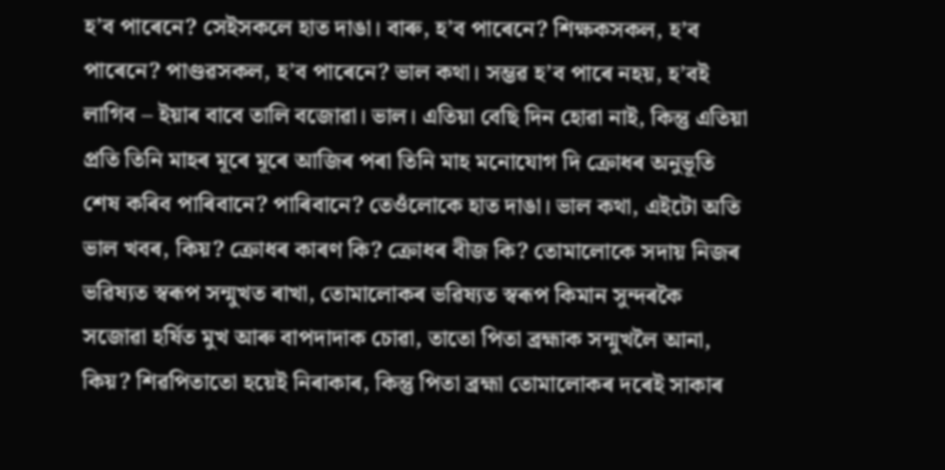হ’ব পাৰেনে? সেইসকলে হাত দাঙা। বাৰু, হ’ব পাৰেনে? শিক্ষকসকল, হ’ব পাৰেনে? পাণ্ডৱসকল, হ’ব পাৰেনে? ভাল কথা। সম্ভৱ হ’ব পাৰে নহয়, হ’বই লাগিব – ইয়াৰ বাবে তালি বজোৱা। ভাল। এতিয়া বেছি দিন হোৱা নাই, কিন্তু এতিয়া প্ৰতি তিনি মাহৰ মূৰে মূৰে আজিৰ পৰা তিনি মাহ মনোযোগ দি ক্ৰোধৰ অনুভূতি শেষ কৰিব পাৰিবানে? পাৰিবানে? তেওঁলোকে হাত দাঙা। ভাল কথা, এইটো অতি ভাল খবৰ, কিয়? ক্ৰোধৰ কাৰণ কি? ক্ৰোধৰ বীজ কি? তোমালোকে সদায় নিজৰ ভৱিষ্যত স্বৰূপ সন্মুখত ৰাখা, তোমালোকৰ ভৱিষ্যত স্বৰূপ কিমান সুন্দৰকৈ সজোৱা হৰ্ষিত মুখ আৰু বাপদাদাক চোৱা, তাতো পিতা ব্ৰহ্মাক সন্মুখলৈ আনা, কিয়? শিৱপিতাতো হয়েই নিৰাকাৰ, কিন্তু পিতা ব্ৰহ্মা তোমালোকৰ দৰেই সাকাৰ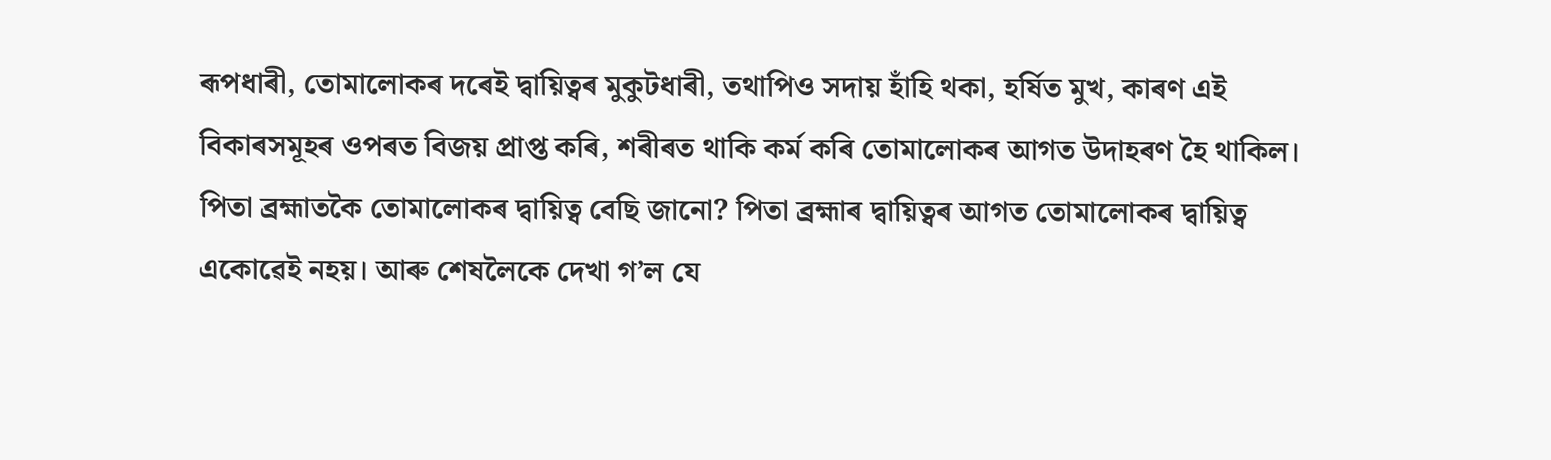ৰূপধাৰী, তোমালোকৰ দৰেই দ্বায়িত্বৰ মুকুটধাৰী, তথাপিও সদায় হাঁহি থকা, হৰ্ষিত মুখ, কাৰণ এই বিকাৰসমূহৰ ওপৰত বিজয় প্ৰাপ্ত কৰি, শৰীৰত থাকি কৰ্ম কৰি তোমালোকৰ আগত উদাহৰণ হৈ থাকিল। পিতা ব্ৰহ্মাতকৈ তোমালোকৰ দ্বায়িত্ব বেছি জানো? পিতা ব্ৰহ্মাৰ দ্বায়িত্বৰ আগত তোমালোকৰ দ্বায়িত্ব একোৱেই নহয়। আৰু শেষলৈকে দেখা গ’ল যে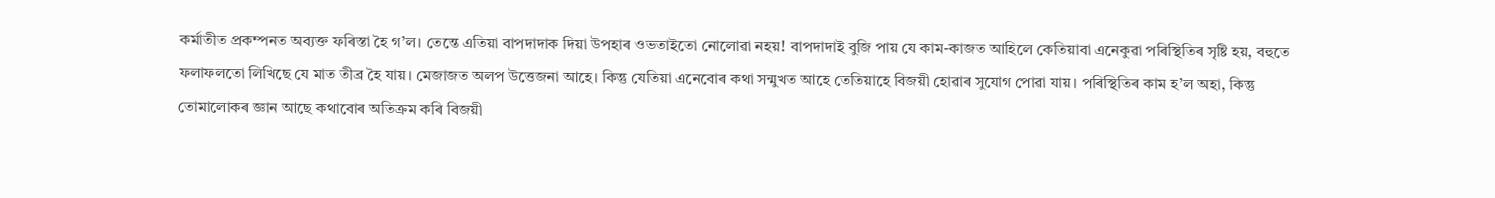কৰ্মাতীত প্ৰকম্পনত অব্যক্ত ফৰিস্তা হৈ গ’ল। তেন্তে এতিয়া বাপদাদাক দিয়া উপহাৰ ওভতাইতো নোলোৱা নহয়! বাপদাদাই বুজি পায় যে কাম-কাজত আহিলে কেতিয়াবা এনেকুৱা পৰিস্থিতিৰ সৃষ্টি হয়, বহুতে ফলাফলতো লিখিছে যে মাত তীব্ৰ হৈ যায়। মেজাজত অলপ উত্তেজনা আহে। কিন্তু যেতিয়া এনেবোৰ কথা সন্মুখত আহে তেতিয়াহে বিজয়ী হোৱাৰ সুযোগ পোৱা যায়। পৰিস্থিতিৰ কাম হ’ল অহা, কিন্তু তোমালোকৰ জ্ঞান আছে কথাবোৰ অতিক্ৰম কৰি বিজয়ী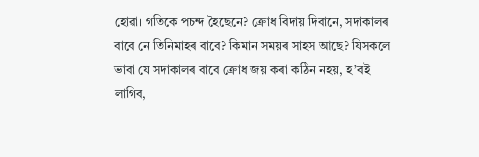হোৱা। গতিকে পচন্দ হৈছেনে? ক্ৰোধ বিদায় দিবানে, সদাকালৰ বাবে নে তিনিমাহৰ বাবে? কিমান সময়ৰ সাহস আছে? যিসকলে ভাবা যে সদাকালৰ বাবে ক্ৰোধ জয় কৰা কঠিন নহয়, হ’বই লাগিব,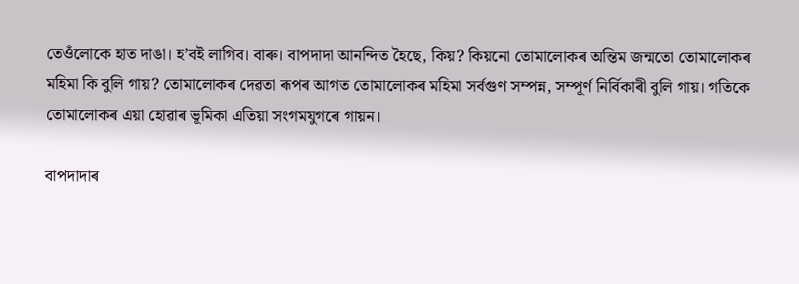তেওঁলোকে হাত দাঙা। হ’বই লাগিব। বাৰু। বাপদাদা আনন্দিত হৈছে, কিয়? কিয়নো তোমালোকৰ অন্তিম জন্মতো তোমালোকৰ মহিমা কি বুলি গায়? তোমালোকৰ দেৱতা ৰূপৰ আগত তোমালোকৰ মহিমা সৰ্বগুণ সম্পন্ন, সম্পূৰ্ণ নিৰ্বিকাৰী বুলি গায়। গতিকে তোমালোকৰ এয়া হোৱাৰ ভূমিকা এতিয়া সংগমযুগৰে গায়ন।

বাপদাদাৰ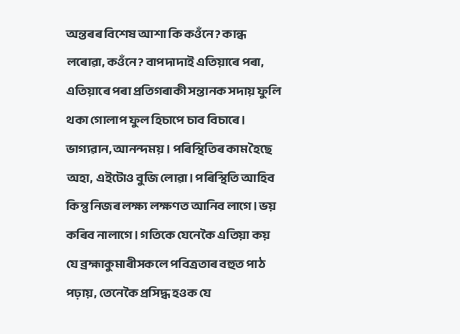অন্তৰৰ বিশেষ আশা কি কওঁনে? কান্ধ লৰোৱা, কওঁনে? বাপদাদাই এতিয়াৰে পৰা, এতিয়াৰে পৰা প্ৰতিগৰাকী সন্তানক সদায় ফুলি থকা গোলাপ ফুল হিচাপে চাব বিচাৰে। ভাগ্যৱান, আনন্দময়। পৰিস্থিতিৰ কাম হৈছে অহা, এইটোও বুজি লোৱা। পৰিস্থিতি আহিব কিন্তু নিজৰ লক্ষ্য লক্ষণত আনিব লাগে। ভয় কৰিব নালাগে। গতিকে যেনেকৈ এতিয়া কয় যে ব্ৰহ্মাকুমাৰীসকলে পবিত্ৰতাৰ বহুত পাঠ পঢ়ায়, তেনেকৈ প্ৰসিদ্ধ হওক যে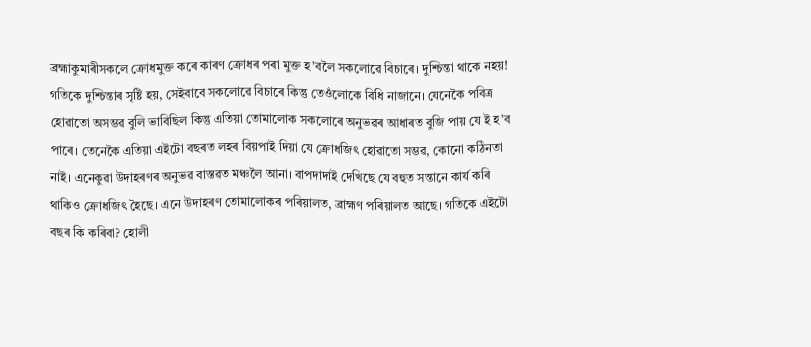ব্ৰহ্মাকুমাৰীসকলে ক্ৰোধমুক্ত কৰে কাৰণ ক্ৰোধৰ পৰা মুক্ত হ’বলৈ সকলোৱে বিচাৰে। দুশ্চিন্তা থাকে নহয়! গতিকে দুশ্চিন্তাৰ সৃষ্টি হয়, সেইবাবে সকলোৱে বিচাৰে কিন্তু তেওঁলোকে বিধি নাজানে। যেনেকৈ পবিত্ৰ হোৱাতো অসম্ভৱ বুলি ভাবিছিল কিন্তু এতিয়া তোমালোক সকলোৰে অনুভৱৰ আধাৰত বুজি পায় যে ই হ’ব পাৰে। তেনেকৈ এতিয়া এইটো বছৰত লহৰ বিয়পাই দিয়া যে ক্ৰোধজিৎ হোৱাতো সম্ভৱ, কোনো কঠিনতা নাই। এনেকুৱা উদাহৰণৰ অনুভৱ বাস্তৱত মঞ্চলৈ আনা। বাপদাদাই দেখিছে যে বহুত সন্তানে কাৰ্য কৰি থাকিও ক্ৰোধজিৎ হৈছে। এনে উদাহৰণ তোমালোকৰ পৰিয়ালত, ব্ৰাহ্মণ পৰিয়ালত আছে। গতিকে এইটো বছৰ কি কৰিবা? হোলী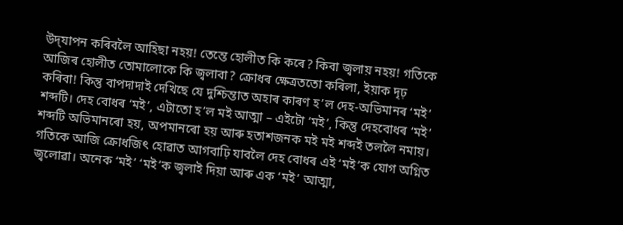উদ্‌যাপন কৰিবলৈ আহিছা নহয়! তেন্তে হোলীত কি কৰে? কিবা জ্বলায় নহয়! গতিকে আজিৰ হোলীত তোমালোকে কি জ্বলাবা? ক্ৰোধৰ ক্ষেত্ৰততো কৰিলা, ইয়াক দৃঢ় কৰিবা! কিন্তু বাপদাদাই দেখিছে যে দুশ্চিন্তাত অহাৰ কাৰণ হ’ল দেহ-অভিমানৰ ‘মই’ শব্দটি। দেহ বোধৰ ‘মই’, এটাতো হ’ল মই আত্মা – এইটো ‘মই’, কিন্তু দেহবোধৰ ‘মই’ শব্দটি অভিমানৰো হয়, অপমানৰো হয় আৰু হতাশজনক মই মই শব্দই তললৈ নমায়। গতিকে আজি ক্ৰোধজিৎ হোৱাত আগবাঢ়ি যাবলৈ দেহ বোধৰ এই ‘মই’ক যোগ অগ্নিত জ্বলোৱা। অনেক ‘মই’ ‘মই’ক জ্বলাই দিয়া আৰু এক ‘মই’ আত্মা,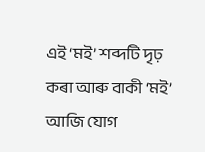এই ‘মই’ শব্দটি দৃঢ় কৰা আৰু বাকী ‘মই’ আজি যোগ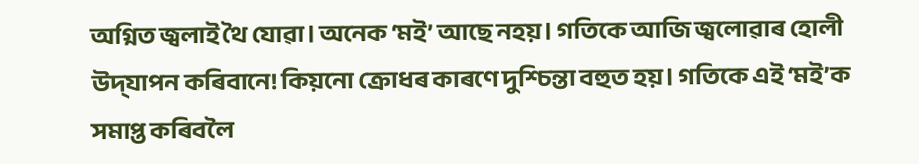অগ্নিত জ্বলাই থৈ যোৱা। অনেক ‘মই’ আছে নহয়। গতিকে আজি জ্বলোৱাৰ হোলী উদ্‌যাপন কৰিবানে! কিয়নো ক্ৰোধৰ কাৰণে দুশ্চিন্তা বহুত হয়। গতিকে এই ‘মই’ক সমাপ্ত কৰিবলৈ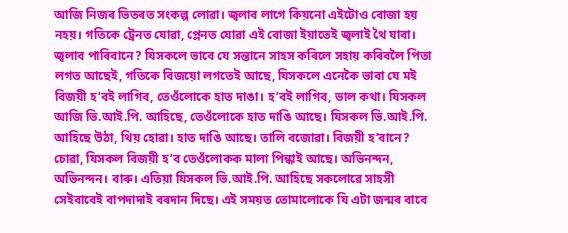আজি নিজৰ ভিতৰত সংকল্প লোৱা। জ্বলাব লাগে কিয়নো এইটোও বোজা হয় নহয়। গতিকে ট্ৰেনত যোৱা, প্লেনত যোৱা এই বোজা ইয়াতেই জ্বলাই থৈ যাবা। জ্বলাব পাৰিবানে? যিসকলে ভাবে যে সন্তানে সাহস কৰিলে সহায় কৰিবলৈ পিতা লগত আছেই, গতিকে বিজয়ো লগতেই আছে, যিসকলে এনেকৈ ভাবা যে মই বিজয়ী হ’বই লাগিব, তেওঁলোকে হাত দাঙা। হ’বই লাগিব, ভাল কথা। যিসকল আজি ভি.আই.পি. আহিছে, তেওঁলোকে হাত দাঙি আছে। যিসকল ভি.আই.পি. আহিছে উঠা, থিয় হোৱা। হাত দাঙি আছে। তালি বজোৱা। বিজয়ী হ’বানে? চোৱা, যিসকল বিজয়ী হ’ব তেওঁলোকক মালা পিন্ধাই আছে। অভিনন্দন, অভিনন্দন। বাৰু। এতিয়া যিসকল ভি.আই.পি. আহিছে সকলোৱে সাহসী সেইবাবেই বাপদাদাই বৰদান দিছে। এই সময়ত তোমালোকে যি এটা জন্মৰ বাবে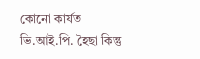কোনো কাৰ্যত ভি.আই.পি. হৈছা কিন্তু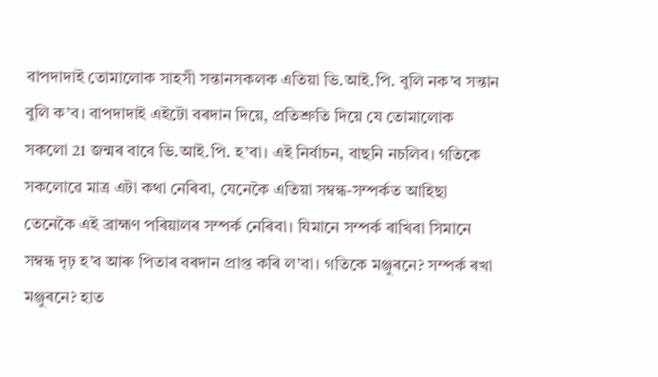বাপদাদাই তোমালোক সাহসী সন্তানসকলক এতিয়া ভি.আই.পি. বুলি নক’ব সন্তান বুলি ক’ব। বাপদাদাই এইটো বৰদান দিয়ে, প্ৰতিশ্ৰুতি দিয়ে যে তোমালোক সকলো 21 জন্মৰ বাবে ভি.আই.পি. হ’বা। এই নিৰ্বাচন, বাছনি নচলিব। গতিকে সকলোৱে মাত্ৰ এটা কথা নেৰিবা, যেনেকৈ এতিয়া সম্বন্ধ-সম্পৰ্কত আহিছা তেনেকৈ এই ব্ৰাহ্মণ পৰিয়ালৰ সম্পৰ্ক নেৰিবা। যিমানে সম্পৰ্ক ৰাখিবা সিমানে সম্বন্ধ দৃঢ় হ’ব আৰু পিতাৰ বৰদান প্ৰাপ্ত কৰি ল’বা। গতিকে মঞ্জুৰনে? সম্পৰ্ক ৰখা মঞ্জুৰনে? হাত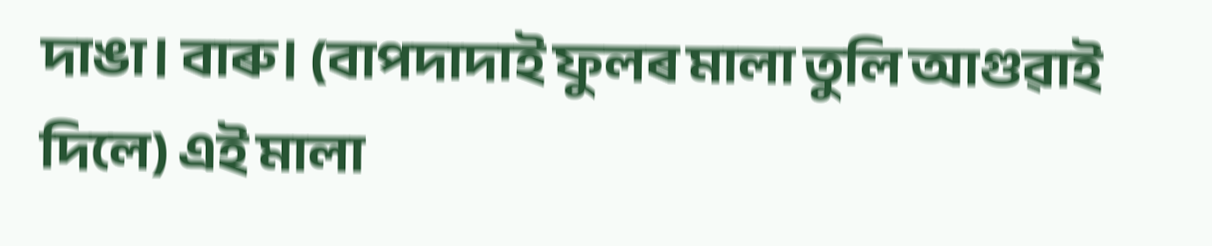দাঙা। বাৰু। (বাপদাদাই ফুলৰ মালা তুলি আগুৱাই দিলে) এই মালা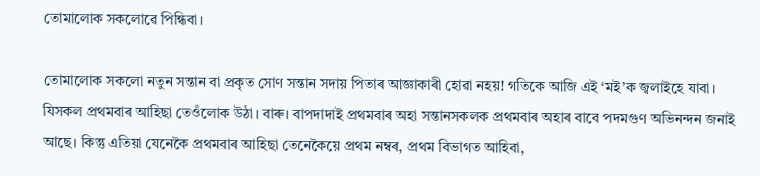তোমালোক সকলোৱে পিন্ধিবা।

তোমালোক সকলো নতুন সন্তান বা প্ৰকৃত সোণ সন্তান সদায় পিতাৰ আজ্ঞাকাৰী হোৱা নহয়! গতিকে আজি এই ‘মই’ক জ্বলাইহে যাবা। যিসকল প্ৰথমবাৰ আহিছা তেওঁলোক উঠা। বাৰু। বাপদাদাই প্ৰথমবাৰ অহা সন্তানসকলক প্ৰথমবাৰ অহাৰ বাবে পদমগুণ অভিনন্দন জনাই আছে। কিন্তু এতিয়া যেনেকৈ প্ৰথমবাৰ আহিছা তেনেকৈয়ে প্ৰথম নম্বৰ, প্ৰথম বিভাগত আহিবা,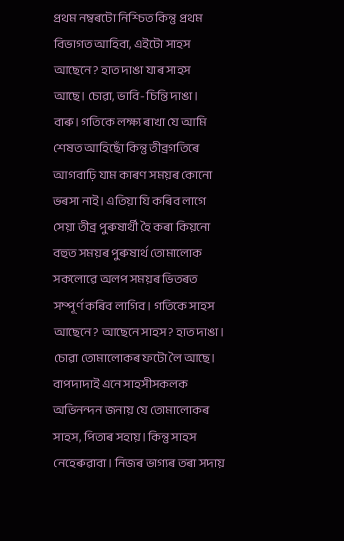প্ৰথম নম্বৰটো নিশ্চিত কিন্তু প্ৰথম বিভাগত আহিবা, এইটো সাহস আছেনে? হাত দাঙা যাৰ সাহস আছে। চোৱা, ভাবি-চিন্তি দাঙা। বাৰু। গতিকে লক্ষ্য ৰাখা যে আমি শেষত আহিছোঁ কিন্তু তীব্ৰগতিৰে আগবাঢ়ি যাম কাৰণ সময়ৰ কোনো ভৰসা নাই। এতিয়া যি কৰিব লাগে সেয়া তীব্ৰ পুৰুষাৰ্থী হৈ কৰা কিয়নো বহুত সময়ৰ পুৰুষাৰ্থ তোমালোক সকলোৱে অলপ সময়ৰ ভিতৰত সম্পূৰ্ণ কৰিব লাগিব। গতিকে সাহস আছেনে? আছেনে সাহস? হাত দাঙা। চোৱা তোমালোকৰ ফটো লৈ আছে। বাপদাদাই এনে সাহসীসকলক অভিনন্দন জনায় যে তোমালোকৰ সাহস, পিতাৰ সহায়। কিন্তু সাহস নেহেৰুৱাবা। নিজৰ ভাগ্যৰ তৰা সদায়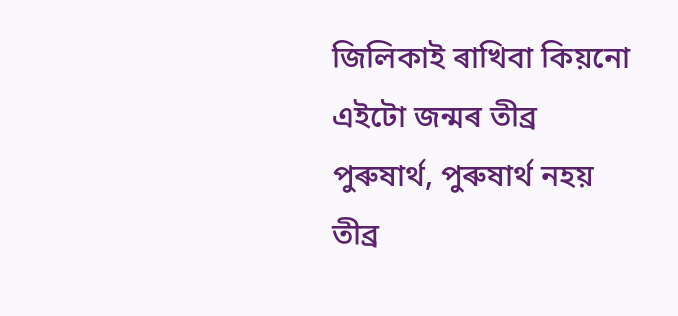জিলিকাই ৰাখিবা কিয়নো এইটো জন্মৰ তীব্ৰ পুৰুষাৰ্থ, পুৰুষাৰ্থ নহয় তীব্ৰ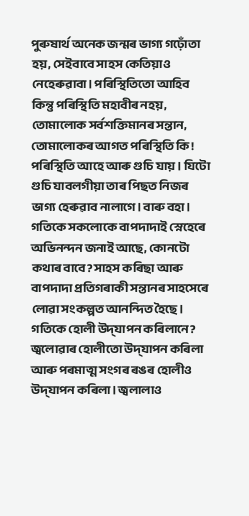পুৰুষাৰ্থ অনেক জন্মৰ ভাগ্য গঢ়োঁতা হয়, সেইবাবে সাহস কেতিয়াও নেহেৰুৱাবা। পৰিস্থিতিতো আহিব কিন্তু পৰিস্থিতি মহাবীৰ নহয়, তোমালোক সৰ্বশক্তিমানৰ সন্তান, তোমালোকৰ আগত পৰিস্থিতি কি! পৰিস্থিতি আহে আৰু গুচি যায়। যিটো গুচি যাবলগীয়া তাৰ পিছত নিজৰ ভাগ্য হেৰুৱাব নালাগে। বাৰু বহা। গতিকে সকলোকে বাপদাদাই স্নেহেৰে অভিনন্দন জনাই আছে, কোনটো কথাৰ বাবে? সাহস কৰিছা আৰু বাপদাদা প্ৰতিগৰাকী সন্তানৰ সাহসেৰে লোৱা সংকল্পত আনন্দিত হৈছে। গতিকে হোলী উদ্‌যাপন কৰিলানে? জ্বলোৱাৰ হোলীতো উদ্‌যাপন কৰিলা আৰু পৰমাত্ম সংগৰ ৰঙৰ হোলীও উদ্‌যাপন কৰিলা। জ্বলালাও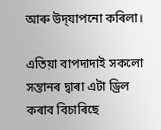আৰু উদ্‌যাপনো কৰিলা।

এতিয়া বাপদাদাই সকলো সন্তানৰ দ্বাৰা এটা ড্ৰিল কৰাব বিচাৰিছে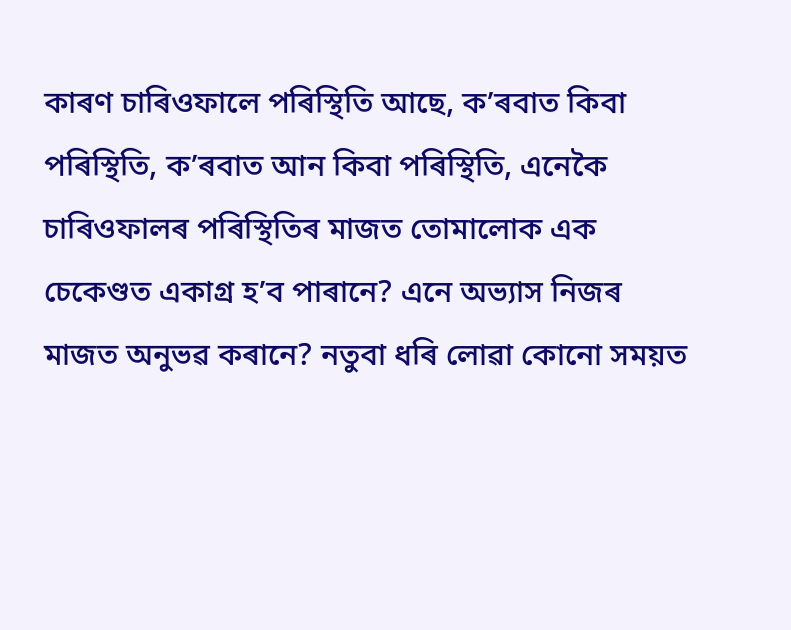কাৰণ চাৰিওফালে পৰিস্থিতি আছে, ক’ৰবাত কিবা পৰিস্থিতি, ক’ৰবাত আন কিবা পৰিস্থিতি, এনেকৈ চাৰিওফালৰ পৰিস্থিতিৰ মাজত তোমালোক এক চেকেণ্ডত একাগ্ৰ হ’ব পাৰানে? এনে অভ্যাস নিজৰ মাজত অনুভৱ কৰানে? নতুবা ধৰি লোৱা কোনো সময়ত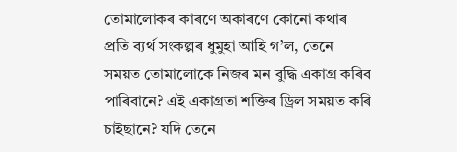তোমালোকৰ কাৰণে অকাৰণে কোনো কথাৰ প্ৰতি ব্যৰ্থ সংকল্পৰ ধুমুহা আহি গ’ল, তেনে সময়ত তোমালোকে নিজৰ মন বুদ্ধি একাগ্ৰ কৰিব পাৰিবানে? এই একাগ্ৰতা শক্তিৰ ড্ৰিল সময়ত কৰি চাইছানে? যদি তেনে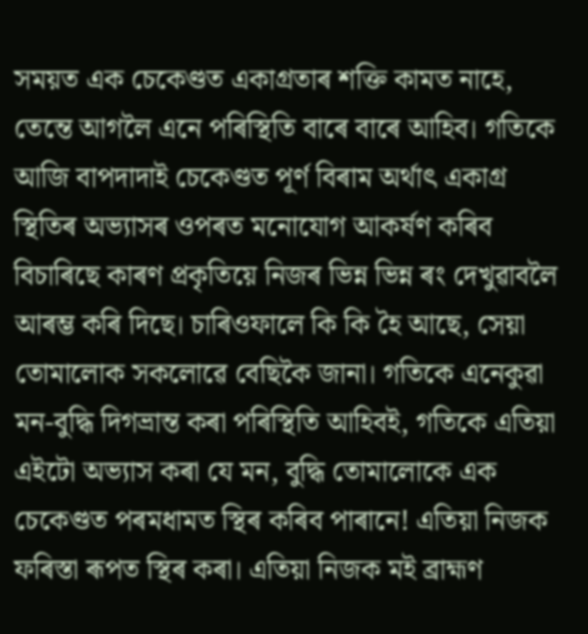সময়ত এক চেকেণ্ডত একাগ্ৰতাৰ শক্তি কামত নাহে, তেন্তে আগলৈ এনে পৰিস্থিতি বাৰে বাৰে আহিব। গতিকে আজি বাপদাদাই চেকেণ্ডত পূৰ্ণ বিৰাম অৰ্থাৎ একাগ্ৰ স্থিতিৰ অভ্যাসৰ ওপৰত মনোযোগ আকৰ্ষণ কৰিব বিচাৰিছে কাৰণ প্ৰকৃতিয়ে নিজৰ ভিন্ন ভিন্ন ৰং দেখুৱাবলৈ আৰম্ভ কৰি দিছে। চাৰিওফালে কি কি হৈ আছে, সেয়া তোমালোক সকলোৱে বেছিকৈ জানা। গতিকে এনেকুৱা মন-বুদ্ধি দিগভ্ৰান্ত কৰা পৰিস্থিতি আহিবই, গতিকে এতিয়া এইটো অভ্যাস কৰা যে মন, বুদ্ধি তোমালোকে এক চেকেণ্ডত পৰমধামত স্থিৰ কৰিব পাৰানে! এতিয়া নিজক ফৰিস্তা ৰূপত স্থিৰ কৰা। এতিয়া নিজক মই ব্ৰাহ্মণ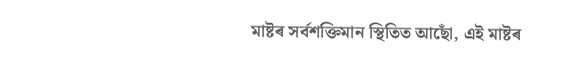মাষ্টৰ সৰ্বশক্তিমান স্থিতিত আছোঁ, এই মাষ্টৰ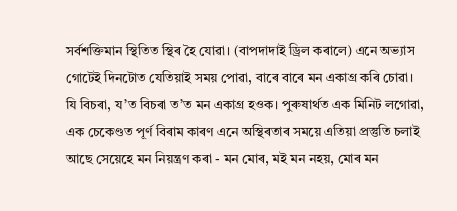সৰ্বশক্তিমান স্থিতিত স্থিৰ হৈ যোৱা। (বাপদাদাই ড্ৰিল কৰালে) এনে অভ্যাস গোটেই দিনটোত যেতিয়াই সময় পোৱা, বাৰে বাৰে মন একাগ্ৰ কৰি চোৱা। যি বিচৰা, য’ত বিচৰা ত’ত মন একাগ্ৰ হওক। পুৰুষাৰ্থত এক মিনিট লগোৱা, এক চেকেণ্ডত পূৰ্ণ বিৰাম কাৰণ এনে অস্থিৰতাৰ সময়ে এতিয়া প্ৰস্তুতি চলাই আছে সেয়েহে মন নিয়ন্ত্ৰণ কৰা - মন মোৰ, মই মন নহয়, মোৰ মন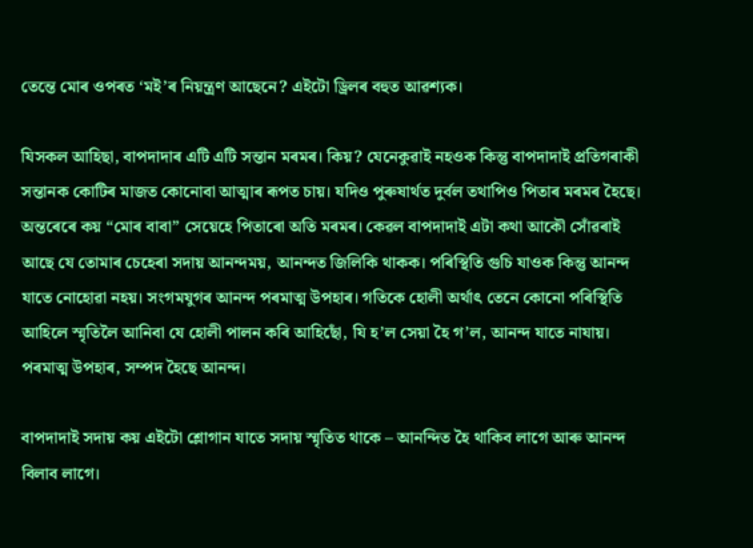তেন্তে মোৰ ওপৰত ‘মই’ৰ নিয়ন্ত্ৰণ আছেনে? এইটো ড্ৰিলৰ বহুত আৱশ্যক।

যিসকল আহিছা, বাপদাদাৰ এটি এটি সন্তান মৰমৰ। কিয়? যেনেকুৱাই নহওক কিন্তু বাপদাদাই প্ৰতিগৰাকী সন্তানক কোটিৰ মাজত কোনোবা আত্মাৰ ৰূপত চায়। যদিও পুৰুষাৰ্থত দুৰ্বল তথাপিও পিতাৰ মৰমৰ হৈছে। অন্তৰেৰে কয় “মোৰ বাবা” সেয়েহে পিতাৰো অতি মৰমৰ। কেৱল বাপদাদাই এটা কথা আকৌ সোঁৱৰাই আছে যে তোমাৰ চেহেৰা সদায় আনন্দময়, আনন্দত জিলিকি থাকক। পৰিস্থিতি গুচি যাওক কিন্তু আনন্দ যাতে নোহোৱা নহয়। সংগমযুগৰ আনন্দ পৰমাত্ম উপহাৰ। গতিকে হোলী অৰ্থাৎ তেনে কোনো পৰিস্থিতি আহিলে স্মৃতিলৈ আনিবা যে হোলী পালন কৰি আহিছোঁ, যি হ’ল সেয়া হৈ গ’ল, আনন্দ যাতে নাযায়। পৰমাত্ম উপহাৰ, সম্পদ হৈছে আনন্দ।

বাপদাদাই সদায় কয় এইটো শ্লোগান যাতে সদায় স্মৃতিত থাকে – আনন্দিত হৈ থাকিব লাগে আৰু আনন্দ বিলাব লাগে।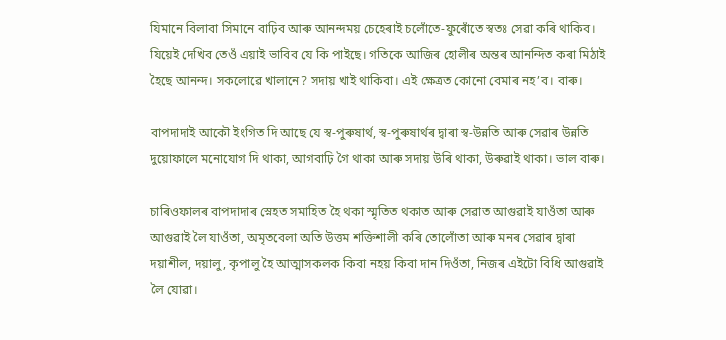যিমানে বিলাবা সিমানে বাঢ়িব আৰু আনন্দময় চেহেৰাই চলোঁতে-ফুৰোঁতে স্বতঃ সেৱা কৰি থাকিব। যিয়েই দেখিব তেওঁ এয়াই ভাবিব যে কি পাইছে। গতিকে আজিৰ হোলীৰ অন্তৰ আনন্দিত কৰা মিঠাই হৈছে আনন্দ। সকলোৱে খালানে? সদায় খাই থাকিবা। এই ক্ষেত্ৰত কোনো বেমাৰ নহ’ব। বাৰু।

বাপদাদাই আকৌ ইংগিত দি আছে যে স্ব-পুৰুষাৰ্থ, স্ব-পুৰুষাৰ্থৰ দ্বাৰা স্ব-উন্নতি আৰু সেৱাৰ উন্নতি দুয়োফালে মনোযোগ দি থাকা, আগবাঢ়ি গৈ থাকা আৰু সদায় উৰি থাকা, উৰুৱাই থাকা। ভাল বাৰু।

চাৰিওফালৰ বাপদাদাৰ স্নেহত সমাহিত হৈ থকা স্মৃতিত থকাত আৰু সেৱাত আগুৱাই যাওঁতা আৰু আগুৱাই লৈ যাওঁতা, অমৃতবেলা অতি উত্তম শক্তিশালী কৰি তোলোঁতা আৰু মনৰ সেৱাৰ দ্বাৰা দয়াশীল, দয়ালু, কৃপালু হৈ আত্মাসকলক কিবা নহয় কিবা দান দিওঁতা, নিজৰ এইটো বিধি আগুৱাই লৈ যোৱা।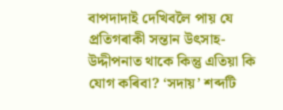বাপদাদাই দেখিবলৈ পায় যে প্ৰতিগৰাকী সন্তান উৎসাহ-উদ্দীপনাত থাকে কিন্তু এতিয়া কি যোগ কৰিবা? ‘সদায়’ শব্দটি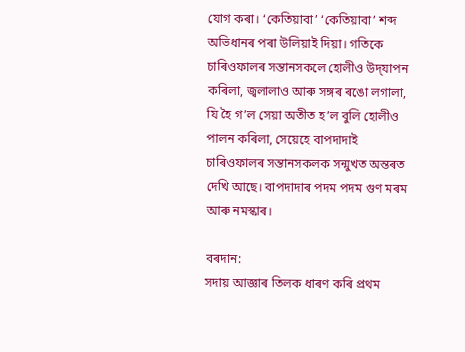যোগ কৰা। ‘কেতিয়াবা’ ‘কেতিয়াবা’ শব্দ অভিধানৰ পৰা উলিয়াই দিয়া। গতিকে চাৰিওফালৰ সন্তানসকলে হোলীও উদ্‌যাপন কৰিলা, জ্বলালাও আৰু সঙ্গৰ ৰঙো লগালা, যি হৈ গ’ল সেয়া অতীত হ’ল বুলি হোলীও পালন কৰিলা, সেয়েহে বাপদাদাই চাৰিওফালৰ সন্তানসকলক সন্মুখত অন্তৰত দেখি আছে। বাপদাদাৰ পদম পদম গুণ মৰম আৰু নমস্কাৰ।

বৰদান:
সদায় আজ্ঞাৰ তিলক ধাৰণ কৰি প্ৰথম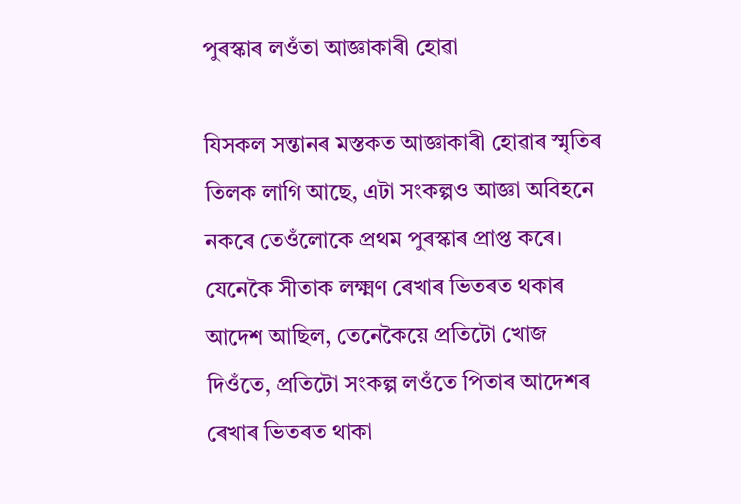পুৰস্কাৰ লওঁতা আজ্ঞাকাৰী হোৱা

যিসকল সন্তানৰ মস্তকত আজ্ঞাকাৰী হোৱাৰ স্মৃতিৰ তিলক লাগি আছে, এটা সংকল্পও আজ্ঞা অবিহনে নকৰে তেওঁলোকে প্ৰথম পুৰস্কাৰ প্ৰাপ্ত কৰে। যেনেকৈ সীতাক লক্ষ্মণ ৰেখাৰ ভিতৰত থকাৰ আদেশ আছিল, তেনেকৈয়ে প্ৰতিটো খোজ দিওঁতে, প্ৰতিটো সংকল্প লওঁতে পিতাৰ আদেশৰ ৰেখাৰ ভিতৰত থাকা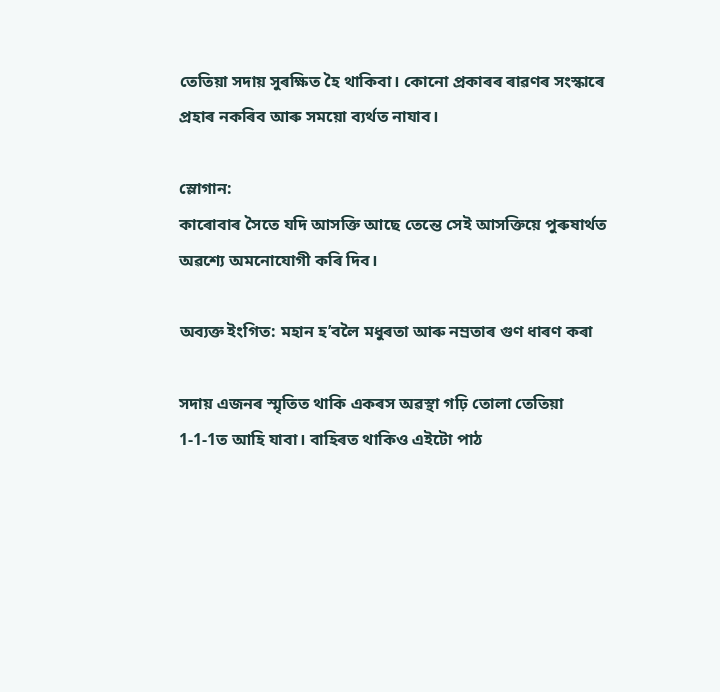তেতিয়া সদায় সুৰক্ষিত হৈ থাকিবা। কোনো প্ৰকাৰৰ ৰাৱণৰ সংস্কাৰে প্ৰহাৰ নকৰিব আৰু সময়ো ব্যৰ্থত নাযাব।

স্লোগান:
কাৰোবাৰ সৈতে যদি আসক্তি আছে তেন্তে সেই আসক্তিয়ে পুৰুষাৰ্থত অৱশ্যে অমনোযোগী কৰি দিব।

অব্যক্ত ইংগিত: মহান হ’বলৈ মধুৰতা আৰু নম্ৰতাৰ গুণ ধাৰণ কৰা

সদায় এজনৰ স্মৃতিত থাকি একৰস অৱস্থা গঢ়ি তোলা তেতিয়া 1-1-1ত আহি যাবা। বাহিৰত থাকিও এইটো পাঠ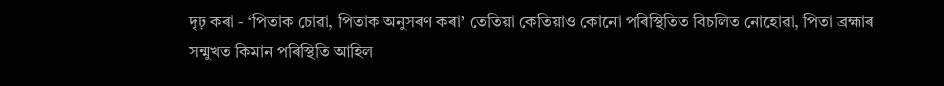দৃঢ় কৰা - ‘পিতাক চোৱা, পিতাক অনুসৰণ কৰা’ তেতিয়া কেতিয়াও কোনো পৰিস্থিতিত বিচলিত নোহোৱা, পিতা ব্ৰহ্মাৰ সন্মুখত কিমান পৰিস্থিতি আহিল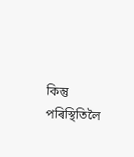কিন্তু পৰিস্থিতিলৈ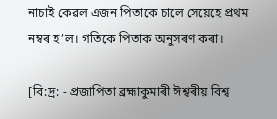নাচাই কেৱল এজন পিতাকে চালে সেয়েহে প্ৰথম নম্বৰ হ’ল। গতিকে পিতাক অনুসৰণ কৰা।

[বি:দ্ৰ: - প্ৰজাপিতা ব্ৰহ্মাকুমাৰী ঈশ্বৰীয় বিশ্ব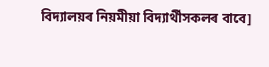বিদ্যালয়ৰ নিয়মীয়া বিদ্যাৰ্থীসকলৰ বাবে]